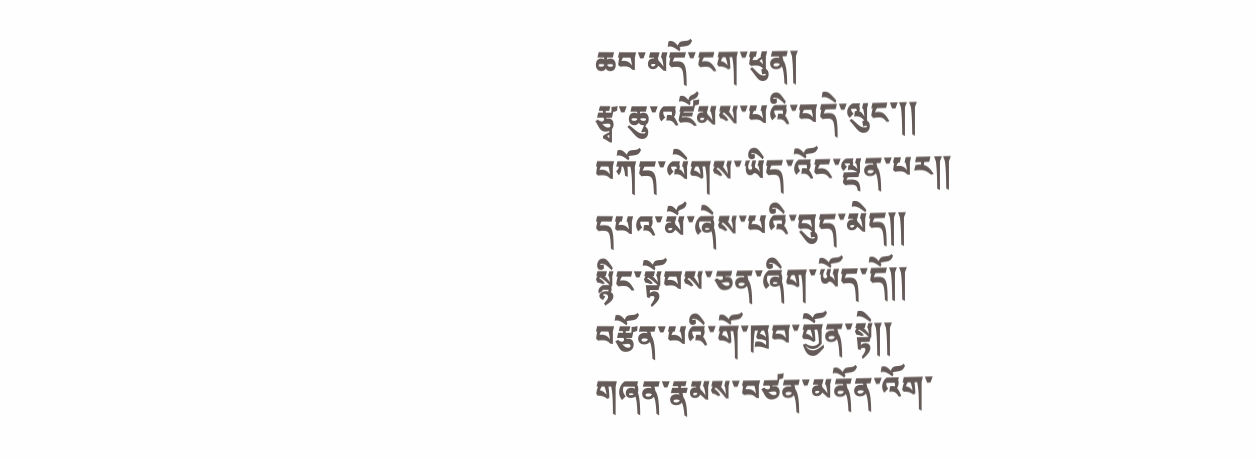ཆབ་མདོ་ངག་ཕུན།
རྩྭ་ཆུ་འཛོམས་པའི་བདེ་ལུང་།།
བཀོད་ལེགས་ཡིད་འོང་ལྡན་པར།།
དཔའ་མོ་ཞེས་པའི་བུད་མེད།།
སྙིང་སྟོབས་ཅན་ཞིག་ཡོད་དོ།།
བརྩོན་པའི་གོ་ཁྲབ་གྱོན་སྟེ།།
གཞན་རྣམས་བཙན་མནོན་འོག་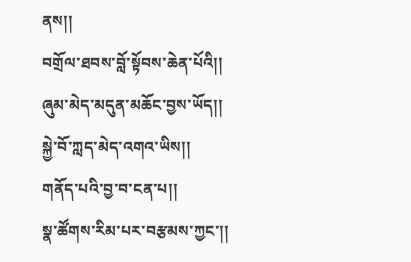ནས།།
བགྲོལ་ཐབས་བློ་སྟོབས་ཆེན་པོའི།།
ཞུམ་མེད་མདུན་མཆོང་བྱས་ཡོད།།
སྐྱེ་བོ་ཀླད་མེད་འགའ་ཡིས།།
གནོད་པའི་བྱ་བ་ངན་པ།།
སྣ་ཚོགས་རིམ་པར་བརྩམས་ཀྱང་།།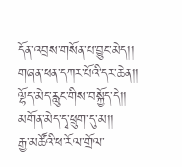དོན་འབྲས་གསོན་པ་བྱུང་མེད།།
གཞན་ཕན་དཀར་པོའི་དར་ཆེན།།
ལྷོད་མེད་རླུང་གིས་བསྐྱོད་དེ།།
མགོན་མེད་དྭ་ཕྲུག་དུ་མ།།
རྒྱ་མཚོའི་ཕ་རོལ་གྲོལ་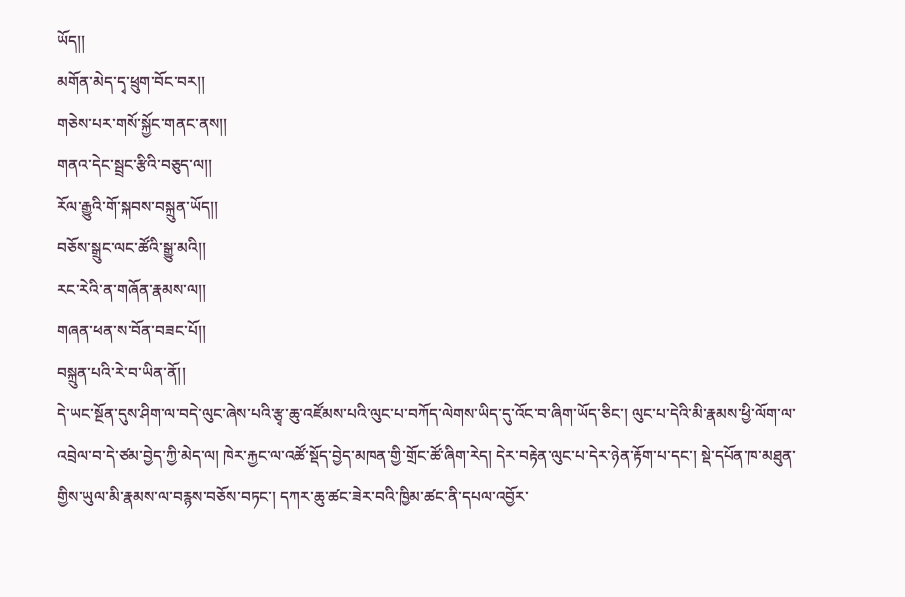ཡོད།།
མགོན་མེད་དྭ་ཕྲུག་བོང་བར།།
གཅེས་པར་གསོ་སྐྱོང་གནང་ནས།།
གནའ་དེང་སྦྲང་རྩིའི་བཅུད་ལ།།
རོལ་རྒྱུའི་གོ་སྐབས་བསྐྲུན་ཡོད།།
བཅོས་སྒྲུང་ལང་ཚོའི་སྒྱུ་མའི།།
རང་རེའི་ན་གཞོན་རྣམས་ལ།།
གཞན་ཕན་ས་བོན་བཟང་པོ།།
བསྐྲུན་པའི་རེ་བ་ཡིན་ནོ།།
དེ་ཡང་སྔོན་དུས་ཤིག་ལ་བདེ་ལུང་ཞེས་པའི་རྩྭ་ཆུ་འཛོམས་པའི་ལུང་པ་བཀོད་ལེགས་ཡིད་དུ་འོང་བ་ཞིག་ཡོད་ཅིང་། ལུང་པ་དེའི་མི་རྣམས་ཕྱི་ལོག་ལ་འབྲེལ་བ་དེ་ཙམ་བྱེད་ཀྱི་མེད་ལ། ཁེར་རྐྱང་ལ་འཚོ་སྡོད་བྱེད་མཁན་གྱི་གྲོང་ཚོ་ཞིག་རེད། དེར་བརྟེན་ལུང་པ་དེར་ཉེན་རྟོག་པ་དང་། སྡེ་དཔོན་ཁ་མཐུན་གྱིས་ཡུལ་མི་རྣམས་ལ་བརྙས་བཅོས་བཏང་། དཀར་ཆུ་ཚང་ཟེར་བའི་ཁྱིམ་ཚང་ནི་དཔལ་འབྱོར་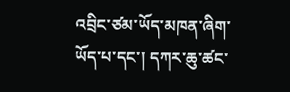འབྲིང་ཙམ་ཡོད་མཁན་ཞིག་ཡོད་པ་དང་། དཀར་ཆུ་ཚང་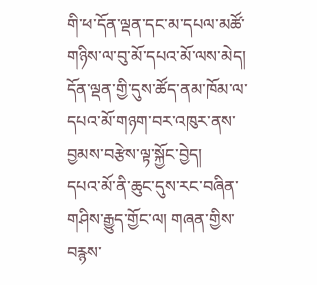གི་ཕ་དོན་ལྡན་དང་མ་དཔལ་མཚོ་གཉིས་ལ་བུ་མོ་དཔའ་མོ་ལས་མེད། དོན་ལྡན་གྱི་དུས་ཚོད་ནམ་ཁོམ་ལ་དཔའ་མོ་གཉག་བར་འཁུར་ནས་བྱམས་བརྩེས་ལྟ་སྐྱོང་བྱེད།
དཔའ་མོ་ནི་ཆུང་དུས་རང་བཞིན་གཤིས་རྒྱུད་གྱོང་ལ། གཞན་གྱིས་བརྙས་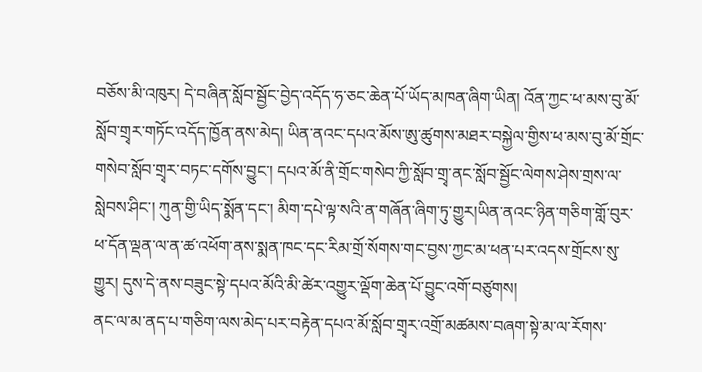བཅོས་མི་འཁུར། དེ་བཞིན་སློབ་སྦྱོང་བྱེད་འདོད་ཧ་ཅང་ཆེན་པོ་ཡོད་མཁན་ཞིག་ཡིན། འོན་ཀྱང་ཕ་མས་བུ་མོ་སློབ་གྲྭར་གཏོང་འདོད་ཁྱོན་ནས་མེད། ཡིན་ནའང་དཔའ་མོས་ཨུ་ཚུགས་མཐར་བསྐྱེལ་གྱིས་ཕ་མས་བུ་མོ་གྲོང་གསེབ་སློབ་གྲྭར་བཏང་དགོས་བྱུང་། དཔའ་མོ་ནི་གྲོང་གསེབ་ཀྱི་སློབ་གྲྭ་ནང་སློབ་སྦྱོང་ལེགས་ཤེས་གྲས་ལ་སླེབས་ཤིང་། ཀུན་གྱི་ཡིད་སྨོན་དང་། མིག་དཔེ་ལྟ་སའི་ན་གཞོན་ཞིག་ཏུ་གྱུར།ཡིན་ནའང་ཉིན་གཅིག་གློ་བུར་ཕ་དོན་ལྡན་ལ་ན་ཚ་འཕོག་ནས་སྨན་ཁང་དང་རིམ་གྲོ་སོགས་གང་བྱས་ཀྱང་མ་ཕན་པར་འདས་གྲོངས་སུ་གྱུར། དུས་དེ་ནས་བཟུང་སྟེ་དཔའ་མོའི་མི་ཚེར་འགྱུར་ལྡོག་ཆེན་པོ་བྱུང་འགོ་བཙུགས།
ནང་ལ་མ་ནད་པ་གཅིག་ལས་མེད་པར་བརྟེན་དཔའ་མོ་སློབ་གྲྭར་འགྲོ་མཚམས་བཞག་སྟེ་མ་ལ་རོགས་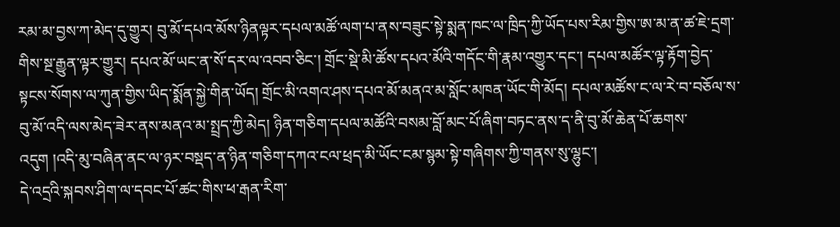རམ་མ་བྱས་ཀ་མེད་དུ་གྱུར། བུ་མོ་དཔའ་མོས་ཉིནལྟར་དཔལ་མཚོ་ལག་པ་ནས་བཟུང་སྟེ་སྨན་ཁང་ལ་ཁྲིད་ཀྱི་ཡོད་པས་རིམ་གྱིས་ཨ་མ་ན་ཚ་ཇེ་དྲག་གིས་སྔ་རྒྱུན་ལྟར་གྱུར། དཔའ་མོ་ཡང་ན་སོ་དར་ལ་འབབ་ཅིང་། གྲོང་སྡེ་མི་ཚོས་དཔའ་མོའི་གདོང་གི་རྣམ་འགྱུར་དང་། དཔལ་མཚོར་ལྟ་རྟོག་བྱེད་སྟངས་སོགས་ལ་ཀུན་གྱིས་ཡིད་སྨོན་སྐྱེ་གིན་ཡོད། གྲོང་མི་འགའ་ཤས་དཔའ་མོ་མནའ་མ་སློང་མཁན་ཡོང་གི་མོད། དཔལ་མཚོས་ང་ལ་རེ་བ་བཅོལ་ས་བུ་མོ་འདི་ལས་མེད་ཟེར་ནས་མནའ་མ་སྤྲད་ཀྱི་མེད། ཉིན་གཅིག་དཔལ་མཚོའི་བསམ་བློ་མང་པོ་ཞིག་བཏང་ནས་ད་ནི་བུ་མོ་ཆེན་པོ་ཆགས་འདུག །འདི་མུ་བཞིན་ནང་ལ་ཉར་བསྡད་ན་ཉིན་གཅིག་དཀའ་ངལ་ཕྲད་མི་ཡོང་ངམ་སྙམ་སྟེ་གཞིགས་ཀྱི་གནས་སུ་ལྷུང་།
དེ་འདྲའི་སྐབས་ཤིག་ལ་དབང་པོ་ཚང་གིས་ཕ་རྒན་རིག་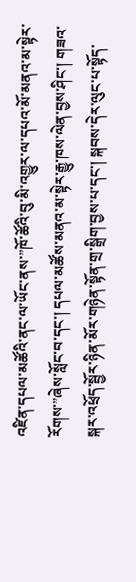འཛིན་དཔལ་མཚོའི་ནང་ལ་ཡོང་ནས་”ཁོ་ཚོའི་བུ་མི་འགྱུར་ལ་དཔའ་མོ་མནའ་མ་སྟེར་རོགས་”ཞེས་སློང་བ་དང་། དཔལ་མཚོས་མནའ་མ་སྟེར་རྒྱུ་ཁས་ལེན་བྱས་ཤིང་། གཟའ་སྐར་འཕྲོད་སྦྱོར་ཉིན་མོར་གཉེན་སྟོན་གྲ་སྒྲིག་བྱས་པ་དང་། སྐབས་དེར་ལུང་པ་སྟོད་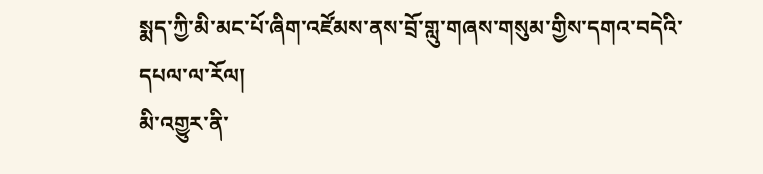སྨད་ཀྱི་མི་མང་པོ་ཞིག་འཛོམས་ནས་བྲོ་གླུ་གཞས་གསུམ་གྱིས་དགའ་བདེའི་དཔལ་ལ་རོལ།
མི་འགྱུར་ནི་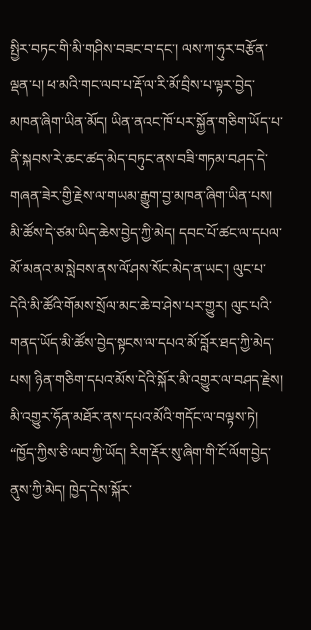སྤྱིར་བཏང་གི་མི་གཤིས་བཟང་བ་དང་། ལས་ཀ་ཧུར་བརྩོན་ལྡན་པ། ཕ་མའི་གང་ལབ་པ་རྡོ་ལ་རི་མོ་བྲིས་པ་ལྟར་བྱེད་མཁན་ཞིག་ཡིན་མོད། ཡིན་ནའང་ཁོ་པར་སྐྱོན་གཅིག་ཡོད་པ་ནི་སྐབས་རེ་ཆང་ཚད་མེད་བཏུང་ནས་བཟི་གཏམ་བཤད་དེ་གཞན་ཟེར་གྱི་རྗེས་ལ་གཡམ་རྒྱུག་བྱ་མཁན་ཞིག་ཡིན་པས། མི་ཚོས་དེ་ཙམ་ཡིད་ཆེས་བྱེད་ཀྱི་མེད། དབང་པོ་ཚང་ལ་དཔལ་མོ་མནའ་མ་སླེབས་ནས་ལོ་ཤས་སོང་མེད་ན་ཡང་། ལུང་པ་དེའི་མི་ཚོའི་གོམས་སྲོལ་མང་ཆེ་བ་ཤེས་པར་གྱུར། ལུང་པའི་གནད་ཡོད་མི་ཚོས་བྱེད་སྟངས་ལ་དཔའ་མོ་བློར་ཐད་ཀྱི་མེད་པས། ཉིན་གཅིག་དཔའ་མོས་དེའི་སྐོར་མི་འགྱུར་ལ་བཤད་རྗེས། མི་འགྱུར་ཧོན་མཐོར་ནས་དཔའ་མོའི་གདོང་ལ་བལྟས་ཏེ། “ཁྱོད་ཀྱིས་ཅི་ལབ་ཀྱི་ཡོད། རིག་རྡོར་སུ་ཞིག་གི་ངོ་ལོག་བྱེད་ནུས་ཀྱི་མེད། ཁྱེད་དེས་སྐོར་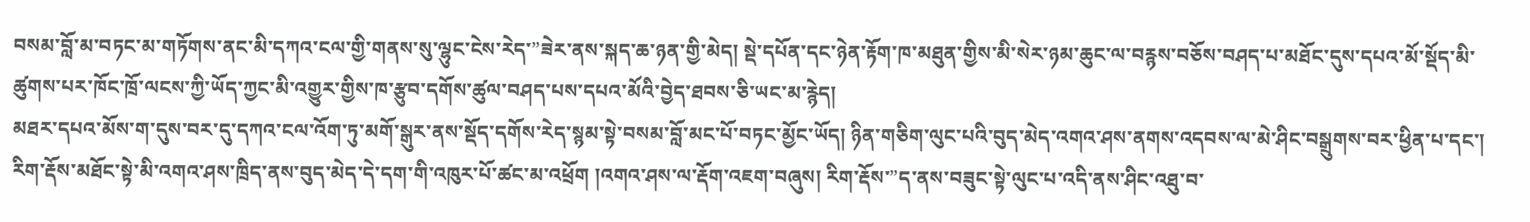བསམ་བློ་མ་བཏང་མ་གཏོགས་ནང་མི་དཀའ་ངལ་གྱི་གནས་སུ་ལྷུང་ངེས་རེད་”ཟེར་ནས་སྐད་ཆ་ཉན་གྱི་མེད། སྡེ་དཔོན་དང་ཉེན་རྟོག་ཁ་མཐུན་གྱིས་མི་སེར་ཉམ་ཆུང་ལ་བརྙས་བཅོས་བཤད་པ་མཐོང་དུས་དཔའ་མོ་སྡོད་མི་ཚུགས་པར་ཁོང་ཁྲོ་ལངས་ཀྱི་ཡོད་ཀྱང་མི་འགྱུར་གྱིས་ཁ་རྩུབ་དགོས་ཚུལ་བཤད་པས་དཔའ་མོའི་བྱེད་ཐབས་ཅི་ཡང་མ་རྙེད།
མཐར་དཔའ་མོས་ག་དུས་བར་དུ་དཀའ་ངལ་འོག་ཏུ་མགོ་སྒུར་ནས་སྡོད་དགོས་རེད་སྙམ་སྟེ་བསམ་བློ་མང་པོ་བཏང་མྱོང་ཡོད། ཉིན་གཅིག་ལུང་པའི་བུད་མེད་འགའ་ཤས་ནགས་འདབས་ལ་མེ་ཤིང་བསྒྲུགས་བར་ཕྱིན་པ་དང་། རིག་རྡོས་མཐོང་སྟེ་མི་འགའ་ཤས་ཁྲིད་ནས་བུད་མེད་དེ་དག་གི་འཁུར་པོ་ཚང་མ་འཕྲོག །འགའ་ཤས་ལ་རྡོག་འཇག་བཞུས། རིག་རྡོས་”ད་ནས་བཟུང་སྟེ་ལུང་པ་འདི་ནས་ཤིང་འཐུ་བ་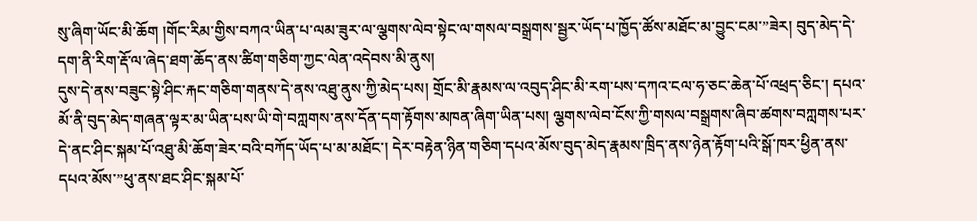སུ་ཞིག་ཡོང་མི་ཆོག །གོང་རིམ་གྱིས་བཀའ་ཡིན་པ་ལམ་ཟུར་ལ་ལྕགས་ལེབ་སྟེང་ལ་གསལ་བསྒྲགས་སྦྱར་ཡོད་པ་ཁྱོད་ཚོས་མཐོང་མ་བྱུང་ངམ་”ཟེར། བུད་མེད་དེ་དག་ནི་རིག་རྡོ་ལ་ཞེད་ཐག་ཆོད་ནས་ཚིག་གཅིག་ཀྱང་ལེན་འདེབས་མི་ནུས།
དུས་དེ་ནས་བཟུང་སྟེ་ཤིང་རྐང་གཅིག་གནས་དེ་ནས་འཐུ་ནུས་ཀྱི་མེད་པས། གྲོང་མི་རྣམས་ལ་འབུད་ཤིང་མི་རག་པས་དཀའ་ངལ་ཧ་ཅང་ཆེན་པོ་འཕྲད་ཅིང་། དཔའ་མོ་ནི་བུད་མེད་གཞན་ལྟར་མ་ཡིན་པས་ཡི་གེ་བཀླགས་ནས་དོན་དག་རྟོགས་མཁན་ཞིག་ཡིན་པས། ལྕགས་ལེབ་ངོས་ཀྱི་གསལ་བསྒྲགས་ཞིབ་ཚགས་བཀླགས་པར་དེ་ནང་ཤིང་སྐམ་པོ་འཐུ་མི་ཆོག་ཟེར་བའི་བཀོད་ཡོད་པ་མ་མཐོང་། དེར་བརྟེན་ཉིན་གཅིག་དཔའ་མོས་བུད་མེད་རྣམས་ཁྲིད་ནས་ཉེན་རྟོག་པའི་སྒོ་ཁར་ཕྱིན་ནས་དཔའ་མོས་”ཕུ་ནས་ཐང་ཤིང་སྐམ་པོ་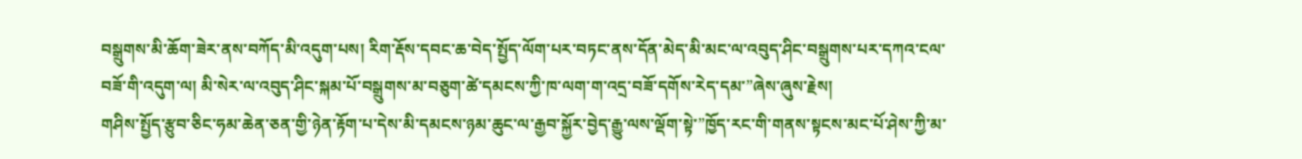བསྒྲུགས་མི་ཆོག་ཟེར་ནས་བཀོད་མི་འདུག་པས། རིག་རྡོས་དབང་ཆ་བེད་སྤྱོད་ལོག་པར་བཏང་ནས་དོན་མེད་མི་མང་ལ་འབུད་ཤིང་བསྒྲུགས་པར་དཀའ་ངལ་བཟོ་གི་འདུག་ལ། མི་སེར་ལ་འབུད་ཤིང་སྐམ་པོ་བསྒྲུགས་མ་བཅུག་ཚེ་དམངས་ཀྱི་ཁ་ལག་ག་འདྲ་བཟོ་དགོས་རེད་དམ་”ཞེས་ཞུས་རྗེས།
གཤིས་སྤྱོད་རྩུབ་ཅིང་ཧམ་ཆེན་ཅན་གྱི་ཉེན་རྟོག་པ་དེས་མི་དམངས་ཉམ་ཆུང་ལ་རྒྱབ་སྐྱོར་བྱེད་རྒྱུ་ལས་ལྡོག་སྟེ་”ཁྱོད་རང་གི་གནས་སྟངས་མང་པོ་ཤེས་ཀྱི་མ་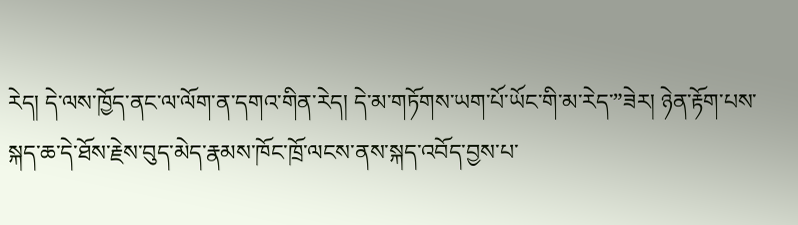རེད། དེ་ལས་ཁྱོད་ནང་ལ་ལོག་ན་དགའ་གིན་རེད། དེ་མ་གཏོགས་ཡག་པོ་ཡོང་གི་མ་རེད་”ཟེར། ཉེན་རྟོག་པས་སྐད་ཆ་དེ་ཐོས་རྗེས་བུད་མེད་རྣམས་ཁོང་ཁྲོ་ལངས་ནས་སྐད་འབོད་བྱས་པ་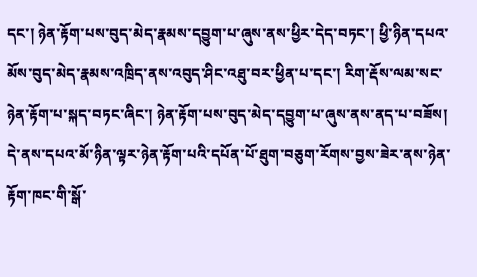དང་། ཉེན་རྟོག་པས་བུད་མེད་རྣམས་དབྱུག་པ་ཞུས་ནས་ཕྱིར་དེད་བཏང་། ཕྱི་ཉིན་དཔའ་མོས་བུད་མེད་རྣམས་འཁྲིད་ནས་འབུད་ཤིང་འཐུ་བར་ཕྱིན་པ་དང་། རིག་རྡོས་ལམ་སང་ཉེན་རྟོག་པ་སྐད་བཏང་ཞིང་། ཉེན་རྟོག་པས་བུད་མེད་དབྱུག་པ་ཞུས་ནས་ནད་པ་བཟོས།
དེ་ནས་དཔའ་མོ་ཉིན་ལྟར་ཉེན་རྟོག་པའི་དཔོན་པོ་ཐུག་བཅུག་རོགས་བྱས་ཟེར་ནས་ཉེན་རྟོག་ཁང་གི་སྒོ་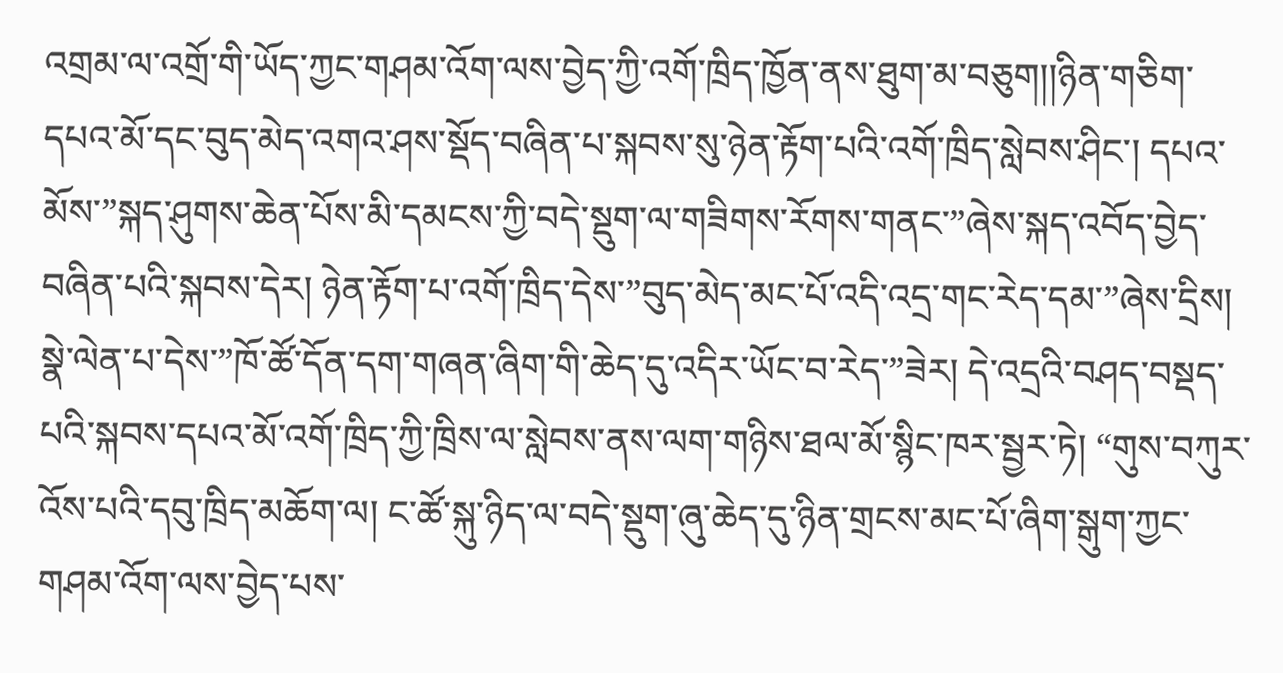འགྲམ་ལ་འགྲོ་གི་ཡོད་ཀྱང་གཤམ་འོག་ལས་བྱེད་ཀྱི་འགོ་ཁྲིད་ཁྱོན་ནས་ཐུག་མ་བཅུག།།ཉིན་གཅིག་དཔའ་མོ་དང་བུད་མེད་འགའ་ཤས་སྡོད་བཞིན་པ་སྐབས་སུ་ཉེན་རྟོག་པའི་འགོ་ཁྲིད་སླེབས་ཤིང་། དཔའ་མོས་”སྐད་ཤུགས་ཆེན་པོས་མི་དམངས་ཀྱི་བདེ་སྡུག་ལ་གཟིགས་རོགས་གནང་”ཞེས་སྐད་འབོད་བྱེད་བཞིན་པའི་སྐབས་དེར། ཉེན་རྟོག་པ་འགོ་ཁྲིད་དེས་”བུད་མེད་མང་པོ་འདི་འདྲ་གང་རེད་དམ་”ཞེས་དྲིས། སྣེ་ལེན་པ་དེས་”ཁོ་ཚོ་དོན་དག་གཞན་ཞིག་གི་ཆེད་དུ་འདིར་ཡོང་བ་རེད་”ཟེར། དེ་འདྲའི་བཤད་བསྡད་པའི་སྐབས་དཔའ་མོ་འགོ་ཁྲིད་ཀྱི་ཁྲིས་ལ་སླེབས་ནས་ལག་གཉིས་ཐལ་མོ་སྙིང་ཁར་སྦྱར་ཏེ། “གུས་བཀུར་འོས་པའི་དབུ་ཁྲིད་མཆོག་ལ། ང་ཚོ་སྐུ་ཉིད་ལ་བདེ་སྡུག་ཞུ་ཆེད་དུ་ཉིན་གྲངས་མང་པོ་ཞིག་སྒུག་ཀྱང་གཤམ་འོག་ལས་བྱེད་པས་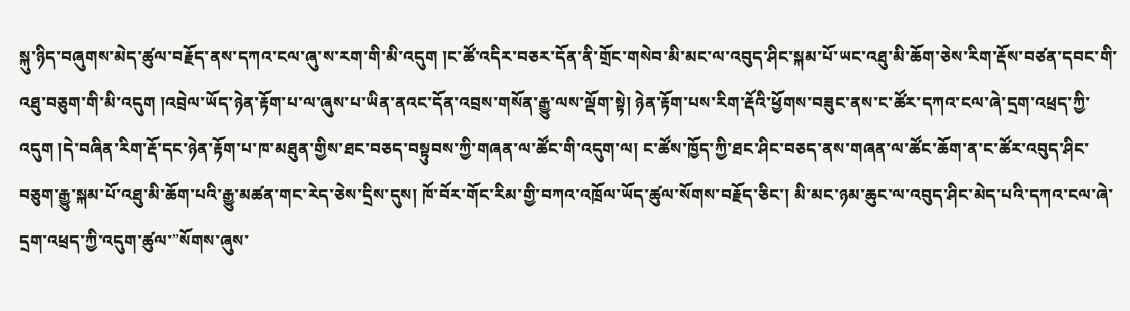སྐུ་ཉིད་བཞུགས་མེད་ཚུལ་བརྗོད་ནས་དཀའ་ངལ་ཞུ་ས་རག་གི་མི་འདུག །ང་ཚོ་འདིར་བཅར་དོན་ནི་གྲོང་གསེབ་མི་མང་ལ་འབུད་ཤིང་སྐམ་པོ་ཡང་འཐུ་མི་ཆོག་ཅེས་རིག་རྡོས་བཙན་དབང་གི་འཐུ་བཅུག་གི་མི་འདུག །འབྲེལ་ཡོད་ཉེན་རྟོག་པ་ལ་ཞུས་པ་ཡིན་ནའང་དོན་འབྲས་གསོན་རྒྱུ་ལས་ལྡོག་སྟེ། ཉེན་རྟོག་པས་རིག་རྡོའི་ཕྱོགས་བཟུང་ནས་ང་ཚོར་དཀའ་ངལ་ཞེ་དྲག་འཕྲད་ཀྱི་འདུག །དེ་བཞིན་རིག་རྡོ་དང་ཉེན་རྟོག་པ་ཁ་མཐུན་གྱིས་ཐང་བཅད་བསྟུབས་ཀྱི་གཞན་ལ་ཚོང་གི་འདུག་ལ། ང་ཚོས་ཁྱོད་ཀྱི་ཐང་ཤིང་བཅད་ནས་གཞན་ལ་ཚོང་ཆོག་ན་ང་ཚོར་འབུད་ཤིང་བཅུག་རྒྱུ་སྐམ་པོ་འཐུ་མི་ཆོག་པའི་རྒྱུ་མཚན་གང་རེད་ཅེས་དྲིས་དུས། ཁོ་བོར་གོང་རིམ་གྱི་བཀའ་འཁྲོལ་ཡོད་ཚུལ་སོགས་བརྗོད་ཅིང་། མི་མང་ཉམ་ཆུང་ལ་འབུད་ཤིང་མེད་པའི་དཀའ་ངལ་ཞེ་དྲག་འཕྲད་ཀྱི་འདུག་ཚུལ་”སོགས་ཞུས་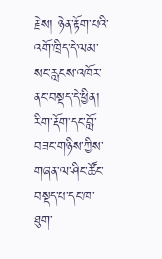རྗེས། ཉེན་རྟོག་པའི་འགོ་ཁྲིད་དེ་ལམ་སང་རླངས་འཁོར་ནང་བསྡད་དེ་ཕྱིན། རིག་རྡོག་དང་བློ་བཟང་གཉིས་ཀྱིས་གཞན་ལ་ཤིང་ཚོང་བསྡད་པ་དང་ཁ་ཐུག་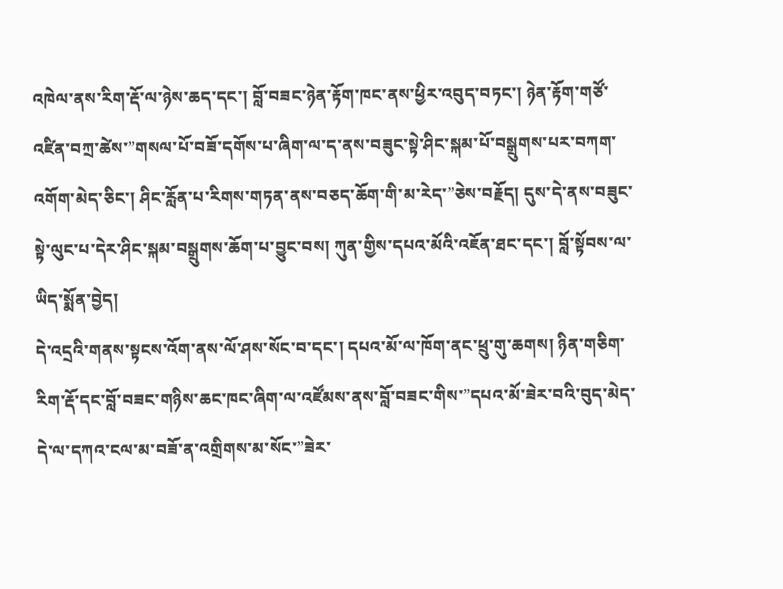འཁེལ་ནས་རིག་རྡོ་ལ་ཉེས་ཆད་དང་། བློ་བཟང་ཉེན་རྟོག་ཁང་ནས་ཕྱིར་འབུད་བཏང་། ཉེན་རྟོག་གཙོ་འཛིན་བཀྲ་ཚེས་”གསལ་པོ་བཟོ་དགོས་པ་ཞིག་ལ་ད་ནས་བཟུང་སྟེ་ཤིང་སྐམ་པོ་བསྒྲུགས་པར་བཀག་འགོག་མེད་ཅིང་། ཤིང་རློན་པ་རིགས་གཏན་ནས་བཅད་ཆོག་གི་མ་རེད་”ཅེས་བརྗོད། དུས་དེ་ནས་བཟུང་སྟེ་ལུང་པ་དེར་ཤིང་སྐམ་བསྒྲུགས་ཆོག་པ་བྱུང་བས། ཀུན་གྱིས་དཔའ་མོའི་འཇོན་ཐང་དང་། བློ་སྟོབས་ལ་ཡིད་སྨོན་བྱེད།
དེ་འདྲའི་གནས་སྟངས་འོག་ནས་ལོ་ཤས་སོང་བ་དང་། དཔའ་མོ་ལ་ཁོག་ནང་ཕྲུ་གུ་ཆགས། ཉིན་གཅིག་རིག་རྡོ་དང་བློ་བཟང་གཉིས་ཆང་ཁང་ཞིག་ལ་འཛོམས་ནས་བློ་བཟང་གིས་”དཔའ་མོ་ཟེར་བའི་བུད་མེད་དེ་ལ་དཀའ་ངལ་མ་བཟོ་ན་འགྲིགས་མ་སོང་”ཟེར་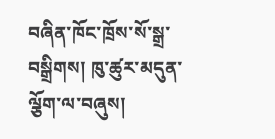བཞིན་ཁོང་ཁྲོས་སོ་སྒྲ་བསྒྲིགས། ཁུ་ཚུར་མདུན་ལྕོག་ལ་བཞུས།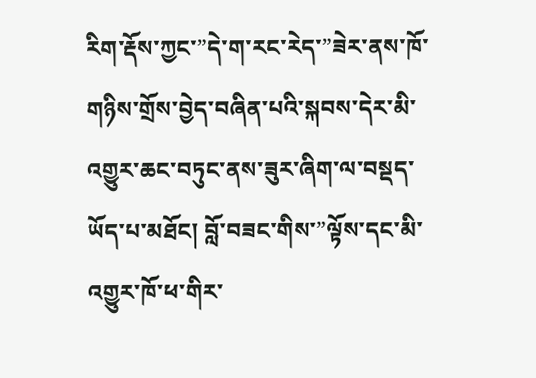རིག་རྡོས་ཀྱང་”དེ་ག་རང་རེད་”ཟེར་ནས་ཁོ་གཉིས་གྲོས་བྱེད་བཞིན་པའི་སྐབས་དེར་མི་འགྱུར་ཆང་བཏུང་ནས་ཟུར་ཞིག་ལ་བསྡད་ཡོད་པ་མཐོང། བློ་བཟང་གིས་”ལྟོས་དང་མི་འགྱུར་ཁོ་ཕ་གིར་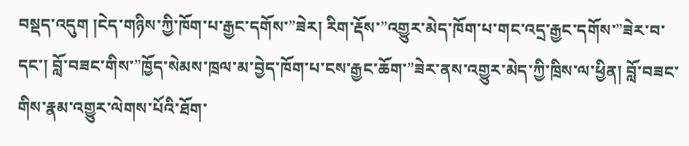བསྡད་འདུག །ངེད་གཉིས་ཀྱི་ཁོག་པ་རྒྱང་དགོས་”ཟེར། རིག་རྡོས་”འགྱུར་མེད་ཁོག་པ་གང་འདྲ་རྒྱང་དགོས་”ཟེར་བ་དང་། བློ་བཟང་གིས་”ཁྱོད་སེམས་ཁྲལ་མ་བྱེད་ཁོག་པ་ངས་རྒྱང་ཆོག་”ཟེར་ནས་འགྱུར་མེད་ཀྱི་ཁྲིས་ལ་ཕྱིན། བློ་བཟང་གིས་རྣམ་འགྱུར་ལེགས་པོའི་ཐོག་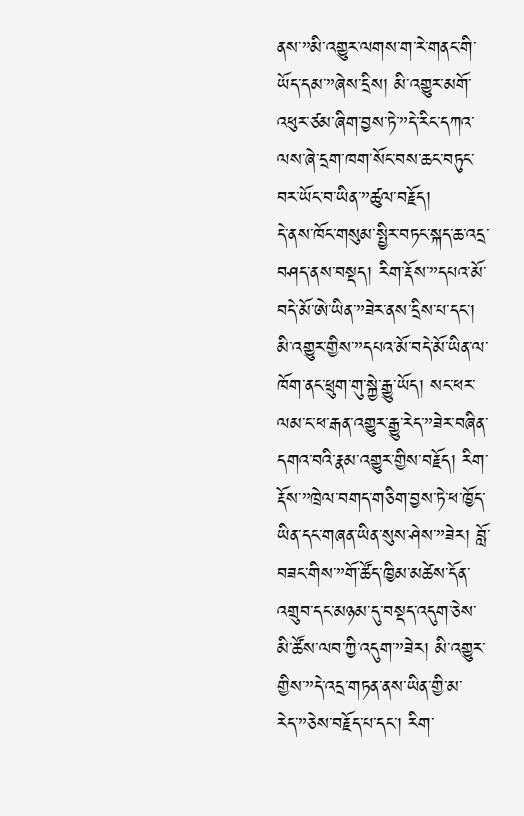ནས་”མི་འགྱུར་ལགས་ག་རེ་གནང་གི་ཡོད་དམ་”ཞེས་དྲིས། མི་འགྱུར་མགོ་འཕུར་ཙམ་ཞིག་བྱས་ཏེ་”དེ་རིང་དཀའ་ལས་ཞེ་དྲག་ཁག་སོང་བས་ཆང་བཏུང་བར་ཡོང་བ་ཡིན་”ཚུལ་བརྗོད།
དེ་ནས་ཁོང་གསུམ་སྤྱིར་བཏང་སྐད་ཆ་འདྲ་བཤད་ནས་བསྡད། རིག་རྡོས་”དཔའ་མོ་བདེ་མོ་ཨེ་ཡིན་”ཟེར་ནས་དྲིས་པ་དང་། མི་འགྱུར་གྱིས་”དཔའ་མོ་བདེ་མོ་ཡིན་ལ་ཁོག་ནང་ཕྲུག་གུ་སྐྱེ་རྒྱུ་ཡོད། སང་ཕར་ལམ་ང་ཕ་རྒན་འགྱུར་རྒྱུ་རེད་”ཟེར་བཞིན་དགའ་བའི་རྣམ་འགྱུར་གྱིས་བརྗོད། རིག་རྡོས་”ཁྲེལ་བགད་གཅིག་བྱས་ཏེ་ཕ་ཁྱོད་ཡིན་དང་གཞན་ཡིན་སུས་ཤེས་”ཟེར། བློ་བཟང་གིས་”གོ་ཚོད་ཁྱིམ་མཚེས་དོན་འགྲུབ་དང་མཉམ་དུ་བསྡད་འདུག་ཅེས་མི་ཚོས་ལབ་ཀྱི་འདུག་”ཟེར། མི་འགྱུར་གྱིས་”དེ་འདྲ་གཏན་ནས་ཡིན་གྱི་མ་རེད་”ཅེས་བརྗོད་པ་དང་། རིག་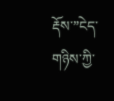རྡོས་”ངེད་གཉིས་ཀྱི་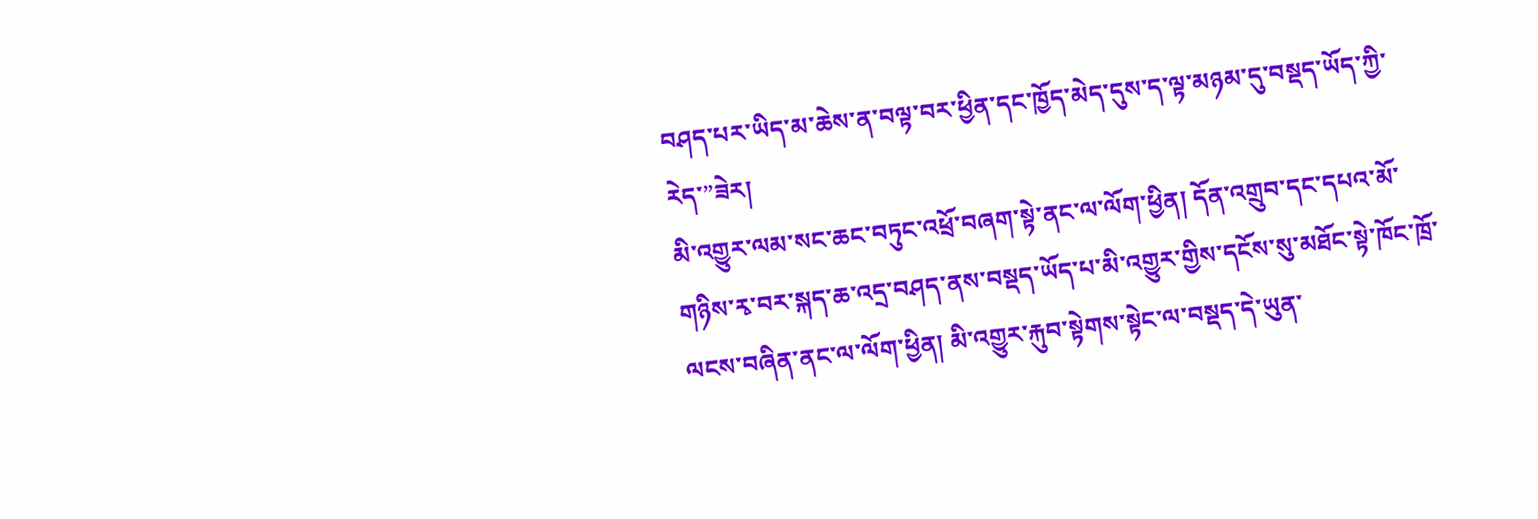བཤད་པར་ཡིད་མ་ཆེས་ན་བལྟ་བར་ཕྱིན་དང་ཁྱོད་མེད་དུས་ད་ལྟ་མཉམ་དུ་བསྡད་ཡོད་ཀྱི་རེད་”ཟེར།
མི་འགྱུར་ལམ་སང་ཆང་བཏུང་འཕྲོ་བཞག་སྟེ་ནང་ལ་ལོག་ཕྱིན། དོན་འགྲུབ་དང་དཔའ་མོ་གཉིས་རྭ་བར་སྐད་ཆ་འདྲ་བཤད་ནས་བསྡད་ཡོད་པ་མི་འགྱུར་གྱིས་དངོས་སུ་མཐོང་སྟེ་ཁོང་ཁྲོ་ལངས་བཞིན་ནང་ལ་ལོག་ཕྱིན། མི་འགྱུར་རྐུབ་སྟེགས་སྟེང་ལ་བསྡད་དེ་ཡུན་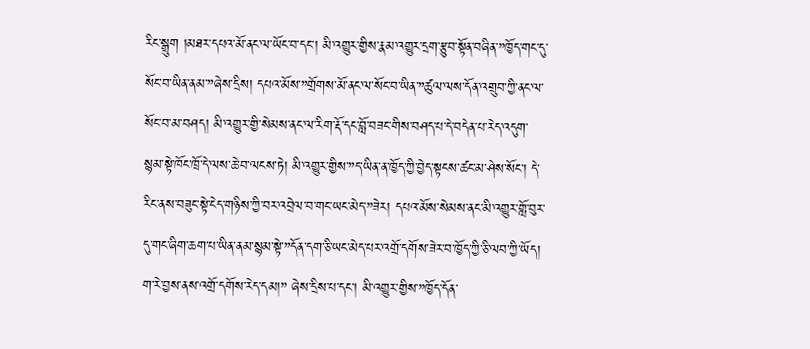རིང་སྒྲུག །མཐར་དཔའ་མོ་ནང་ལ་ཡོང་བ་དང་། མི་འགྱུར་གྱིས་རྣམ་འགྱུར་དྲག་རྩུབ་སྟོན་བཞིན་”ཁྱོད་གང་དུ་སོང་བ་ཡིན་ནམ་”ཞེས་དྲིས། དཔའ་མོས་”གྲོགས་མོ་ནང་ལ་སོང་བ་ཡིན་”ཚུལ་ལས་དོན་འགྲུབ་ཀྱི་ནང་ལ་སོང་བ་མ་བཤད། མི་འགྱུར་གྱི་སེམས་ནང་ལ་རིག་རྡོ་དང་བློ་བཟང་གིས་བཤད་པ་དེ་བདེན་པ་རེད་འདུག་སྙམ་སྟེ་ཁོང་ཁྲོ་དེ་ལས་ཆེ་བ་ལངས་ཏེ། མི་འགྱུར་གྱིས་”ད་ཡིན་ན་ཁྱོད་ཀྱི་བྱེད་སྟངས་ཚང་མ་ཤེས་སོང་། དེ་རིང་ནས་བཟུང་སྟེ་ངེད་གཉིས་ཀྱི་བར་འབྲེལ་བ་གང་ཡང་མེད་”ཟེར། དཔའ་མོས་སེམས་ནང་མི་འགྱུར་གློ་བུར་དུ་གང་ཞིག་ཆག་པ་ཡིན་ནམ་སྙམ་སྟེ་”དོན་དག་ཅི་ཡང་མེད་པར་འགྲོ་དགོས་ཟེར་བ་ཁྱོད་ཀྱི་ཅི་ལབ་ཀྱི་ཡོད། ག་རེ་བྱས་ནས་འགྲོ་དགོས་རེད་དམ།” ཞེས་དྲིས་པ་དང་། མི་འགྱུར་གྱིས་”ཁྱོད་དོན་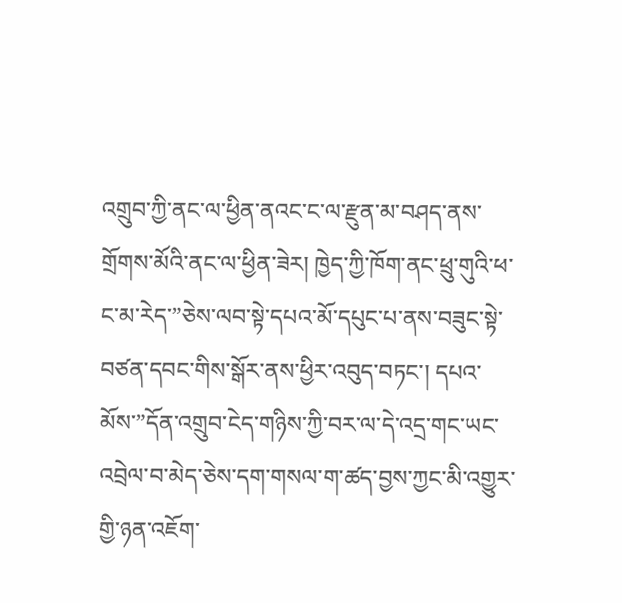འགྲུབ་ཀྱི་ནང་ལ་ཕྱིན་ནའང་ང་ལ་རྫུན་མ་བཤད་ནས་གྲོགས་མོའི་ནང་ལ་ཕྱིན་ཟེར། ཁྱེད་ཀྱི་ཁོག་ནང་ཕྲུ་གུའི་ཕ་ང་མ་རེད་”ཅེས་ལབ་སྟེ་དཔའ་མོ་དཔུང་པ་ནས་བཟུང་སྟེ་བཙན་དབང་གིས་སྒོར་ནས་ཕྱིར་འབུད་བཏང་། དཔའ་མོས་”དོན་འགྲུབ་ངེད་གཉིས་ཀྱི་བར་ལ་དེ་འདྲ་གང་ཡང་འབྲེལ་བ་མེད་ཅེས་དག་གསལ་ག་ཚད་བྱས་ཀྱང་མི་འགྱུར་གྱི་ཉན་འཇོག་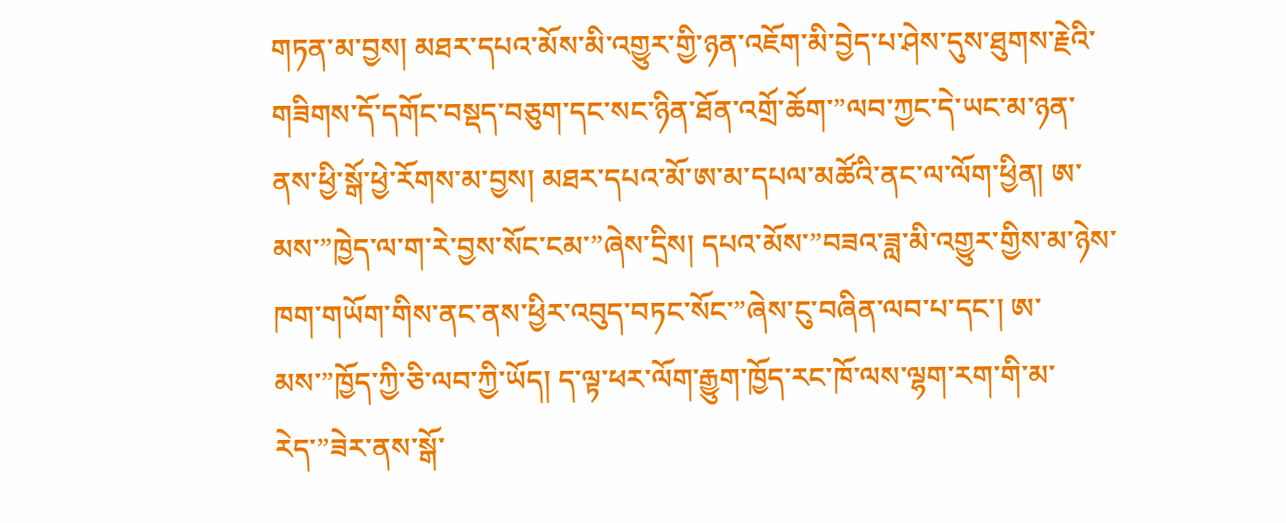གཏན་མ་བྱས། མཐར་དཔའ་མོས་མི་འགྱུར་གྱི་ཉན་འཇོག་མི་བྱེད་པ་ཤེས་དུས་ཐུགས་རྗེའི་གཟིགས་དོ་དགོང་བསྡད་བཅུག་དང་སང་ཉིན་ཐོན་འགྲོ་ཆོག་”ལབ་ཀྱང་དེ་ཡང་མ་ཉན་ནས་ཕྱི་སྒོ་ཕྱེ་རོགས་མ་བྱས། མཐར་དཔའ་མོ་ཨ་མ་དཔལ་མཚོའི་ནང་ལ་ལོག་ཕྱིན། ཨ་མས་”ཁྱེད་ལ་ག་རེ་བྱས་སོང་ངམ་”ཞེས་དྲིས། དཔའ་མོས་”བཟའ་ཟླ་མི་འགྱུར་གྱིས་མ་ཉེས་ཁག་གཡོག་གིས་ནང་ནས་ཕྱིར་འབུད་བཏང་སོང་”ཞེས་ངུ་བཞིན་ལབ་པ་དང་། ཨ་མས་”ཁྱོད་ཀྱི་ཅི་ལབ་ཀྱི་ཡོད། ད་ལྟ་ཕར་ལོག་རྒྱུག་ཁྱོད་རང་ཁོ་ལས་ལྷག་རག་གི་མ་རེད་”ཟེར་ནས་སྒོ་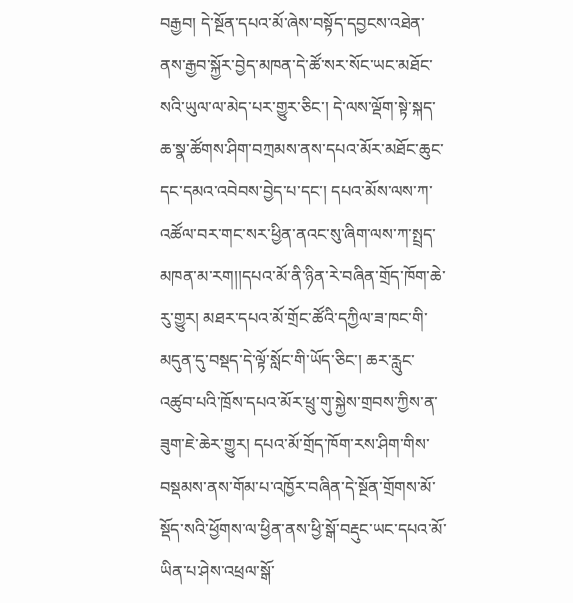བརྒྱབ། དེ་སྔོན་དཔའ་མོ་ཞེས་བསྟོད་དབྱངས་འཐེན་ནས་རྒྱབ་སྐྱོར་བྱེད་མཁན་དེ་ཚོ་སར་སོང་ཡང་མཐོང་སའི་ཡུལ་ལ་མེད་པར་གྱུར་ཅིང་། དེ་ལས་ལྡོག་སྟེ་སྐད་ཆ་སྣ་ཚོགས་ཤིག་བཀྲམས་ནས་དཔའ་མོར་མཐོང་ཆུང་དང་དམའ་འབེབས་བྱེད་པ་དང་། དཔའ་མོས་ལས་ཀ་འཚོལ་བར་གང་སར་ཕྱིན་ནའང་སུ་ཞིག་ལས་ཀ་སྤྲད་མཁན་མ་རག།།དཔའ་མོ་ནི་ཉིན་རེ་བཞིན་གྲོད་ཁོག་ཆེ་རུ་གྱུར། མཐར་དཔའ་མོ་གྲོང་ཚོའི་དཀྱིལ་ཟ་ཁང་གི་མདུན་དུ་བསྡད་དེ་ལྟོ་སློང་གི་ཡོད་ཅིང་། ཆར་རླུང་འཚུབ་པའི་ཁྲོས་དཔའ་མོར་ཕྲུ་གུ་སྐྱེས་གྲབས་ཀྱིས་ན་ཟུག་ཇེ་ཆེར་གྱུར། དཔའ་མོ་གྲོད་ཁོག་རས་ཤིག་གིས་བསྡམས་ནས་གོམ་པ་འཁྱོར་བཞིན་དེ་སྔོན་གྲོགས་མོ་སྡོད་སའི་ཕྱོགས་ལ་ཕྱིན་ནས་ཕྱི་སྒོ་བརྡུང་ཡང་དཔའ་མོ་ཡིན་པ་ཤེས་འཕྲལ་སྒོ་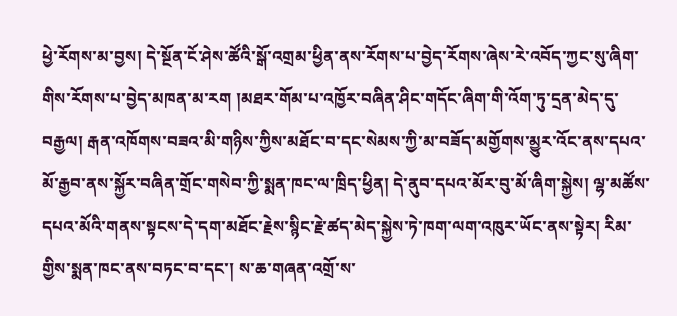ཕྱེ་རོགས་མ་བྱས། དེ་སྔོན་ངོ་ཤེས་ཚོའི་སྒོ་འགྲམ་ཕྱིན་ནས་རོགས་པ་བྱེད་རོགས་ཞེས་རེ་འབོད་ཀྱང་སུ་ཞིག་གིས་རོགས་པ་བྱེད་མཁན་མ་རག །མཐར་གོམ་པ་འཁྱོར་བཞིན་ཤིང་གདོང་ཞིག་གི་འོག་ཏུ་དྲན་མེད་དུ་བརྒྱལ། རྒན་འཁོགས་བཟའ་མི་གཉིས་ཀྱིས་མཐོང་བ་དང་སེམས་ཀྱི་མ་བཟོད་མགྱོགས་མྱུར་འོང་ནས་དཔའ་མོ་རྒྱབ་ནས་སྐྱོར་བཞིན་གྲོང་གསེབ་ཀྱི་སྨན་ཁང་ལ་ཁྲིད་ཕྱིན། དེ་ནུབ་དཔའ་མོར་བུ་མོ་ཞིག་སྐྱེས། ལྷ་མཚོས་དཔའ་མོའི་གནས་སྟངས་དེ་དག་མཐོང་རྗེས་སྙིང་རྗེ་ཚད་མེད་སྐྱེས་ཏེ་ཁག་ལག་འཁུར་ཡོང་ནས་སྟེར། རིམ་གྱིས་སྨན་ཁང་ནས་བཏང་བ་དང་། ས་ཆ་གཞན་འགྲོ་ས་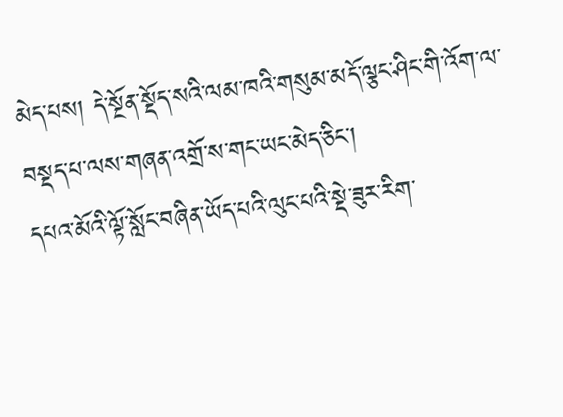མེད་པས། དེ་སྔོན་སྡོད་སའི་ལམ་ཁའི་གསུམ་མདོ་ལྕང་ཤིང་གི་འོག་ལ་བསྡད་པ་ལས་གཞན་འགྲོ་ས་གང་ཡང་མེད་ཅིང་།
དཔའ་མོའི་ལྟོ་སློང་བཞིན་ཡོད་པའི་ལུང་པའི་སྡེ་ཟུར་རིག་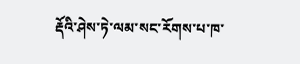རྡོའི་ཤེས་ཏེ་ལམ་སང་རོགས་པ་ཁ་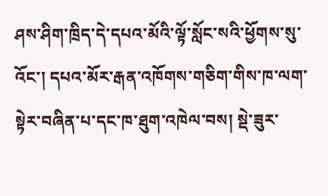ཤས་ཤིག་ཁྲིད་དེ་དཔའ་མོའི་ལྟོ་སློང་སའི་ཕྱོགས་སུ་འོང་། དཔའ་མོར་རྒན་འཁོགས་གཅིག་གིས་ཁ་ལག་སྟེར་བཞིན་པ་དང་ཁ་ཐུག་འཁེལ་བས། སྡེ་ཟུར་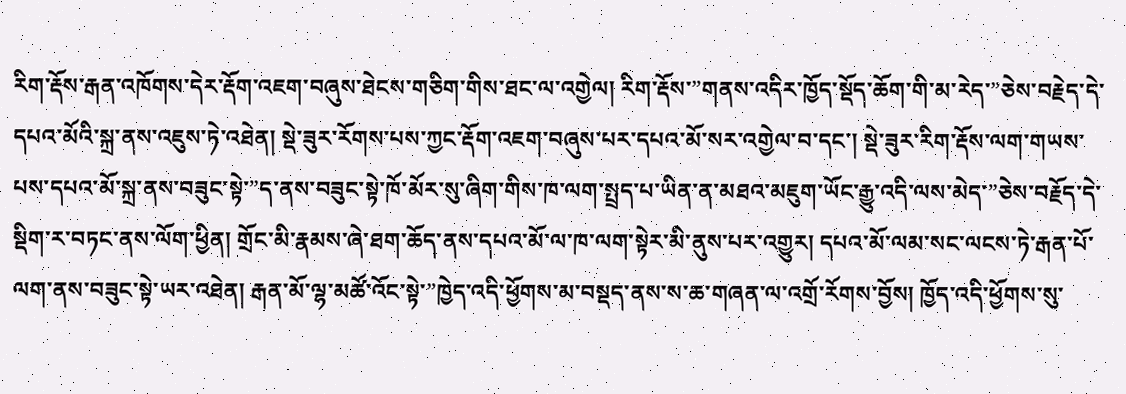རིག་རྡོས་རྒན་འཁོགས་དེར་རྡོག་འཇག་བཞུས་ཐེངས་གཅིག་གིས་ཐང་ལ་འགྱེལ། རིག་རྡོས་”གནས་འདིར་ཁྱོད་སྡོད་ཆོག་གི་མ་རེད་”ཅེས་བརྗེད་དེ་དཔའ་མོའི་སྐྲ་ནས་འཇུས་ཏེ་འཐེན། སྡེ་ཟུར་རོགས་པས་ཀྱང་རྡོག་འཇག་བཞུས་པར་དཔའ་མོ་སར་འགྱེལ་བ་དང་། སྡེ་ཟུར་རིག་རྡོས་ལག་གཡས་པས་དཔའ་མོ་སྐྲ་ནས་བཟུང་སྟེ་”ད་ནས་བཟུང་སྟེ་ཁོ་མོར་སུ་ཞིག་གིས་ཁ་ལག་སྤྲད་པ་ཡིན་ན་མཐའ་མཇུག་ཡོང་རྒྱུ་འདི་ལས་མེད་”ཅེས་བརྗོད་དེ་སྡིག་ར་བཏང་ནས་ལོག་ཕྱིན། གྲོང་མི་རྣམས་ཞེ་ཐག་ཆོད་ནས་དཔའ་མོ་ལ་ཁ་ལག་སྟེར་མི་ནུས་པར་འགྱུར། དཔའ་མོ་ལམ་སང་ལངས་ཏེ་རྒན་པོ་ལག་ནས་བཟུང་སྟེ་ཡར་འཐེན། རྒན་མོ་ལྷ་མཚོ་འོང་སྟེ་”ཁྱེད་འདི་ཕྱོགས་མ་བསྡད་ནས་ས་ཆ་གཞན་ལ་འགྲོ་རོགས་བྱོས། ཁྱོད་འདི་ཕྱོགས་སུ་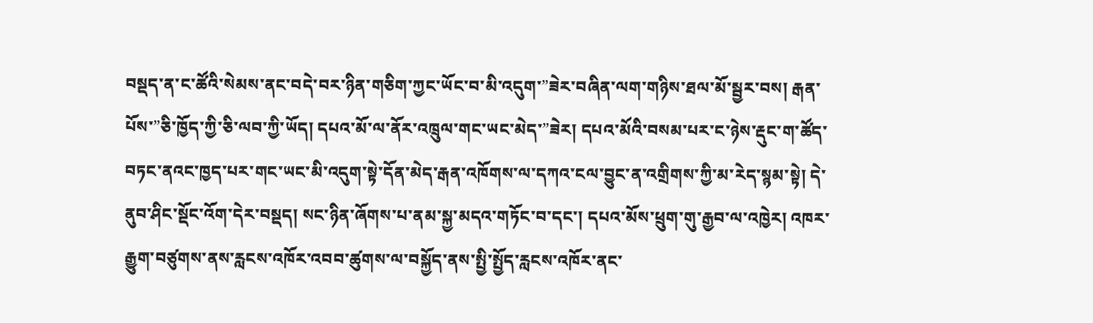བསྡད་ན་ང་ཚོའི་སེམས་ནང་བདེ་བར་ཉིན་གཅིག་ཀྱང་ཡོང་བ་མི་འདུག་”ཟེར་བཞིན་ལག་གཉིས་ཐལ་མོ་སྦྱར་བས། རྒན་པོས་”ཅི་ཁྱོད་ཀྱི་ཅི་ལབ་ཀྱི་ཡོད། དཔའ་མོ་ལ་ནོར་འཁྲུལ་གང་ཡང་མེད་”ཟེར། དཔའ་མོའི་བསམ་པར་ང་ཉེས་རྡུང་ག་ཚོད་བཏང་ནའང་ཁྱད་པར་གང་ཡང་མི་འདུག་སྟེ་དོན་མེད་རྒན་འཁོགས་ལ་དཀའ་ངལ་བྱུང་ན་འགྲིགས་ཀྱི་མ་རེད་སྙམ་སྟེ། དེ་ནུབ་ཤིང་སྡོང་འོག་དེར་བསྡད། སང་ཉིན་ཞོགས་པ་ནམ་སྐྱ་མདའ་གཏོང་བ་དང་། དཔའ་མོས་ཕྲུག་གུ་རྒྱབ་ལ་འཁྱེར། འཁར་རྒྱུག་བཙུགས་ནས་རླངས་འཁོར་འབབ་ཚུགས་ལ་བསྐྱོད་ནས་སྤྱི་སྤྱོད་རླངས་འཁོར་ནང་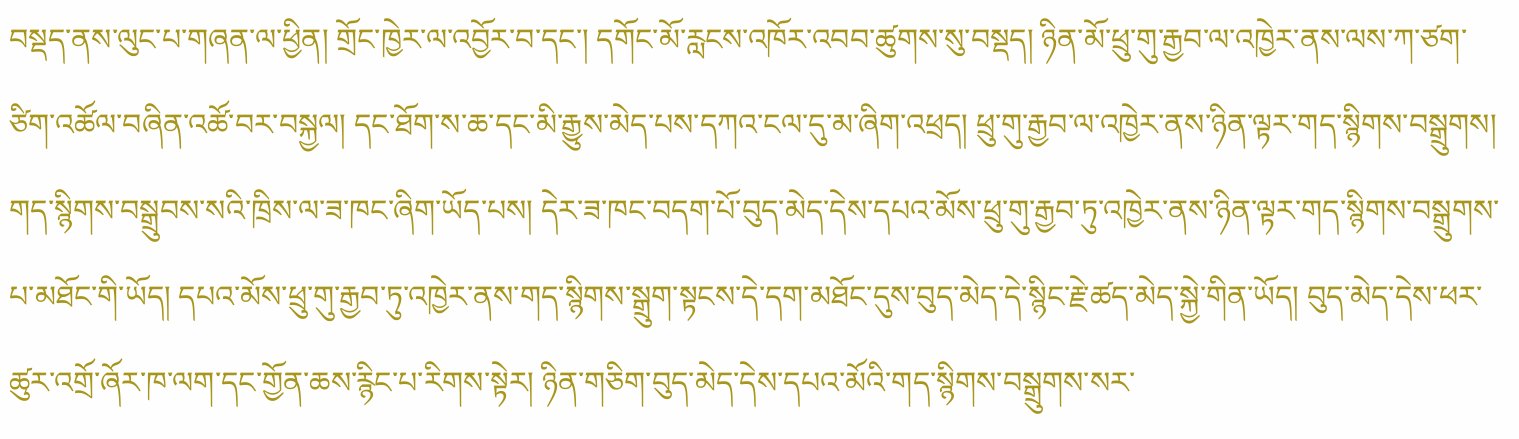བསྡད་ནས་ལུང་པ་གཞན་ལ་ཕྱིན། གྲོང་ཁྱེར་ལ་འབྱོར་བ་དང་། དགོང་མོ་རླངས་འཁོར་འབབ་ཚུགས་སུ་བསྡད། ཉིན་མོ་ཕྲུ་གུ་རྒྱབ་ལ་འཁྱེར་ནས་ལས་ཀ་ཙག་ཙིག་འཚོལ་བཞིན་འཚོ་བར་བསྐྱལ། དང་ཐོག་ས་ཆ་དང་མི་རྒྱུས་མེད་པས་དཀའ་ངལ་དུ་མ་ཞིག་འཕྲད། ཕྲུ་གུ་རྒྱབ་ལ་འཁྱེར་ནས་ཉིན་ལྟར་གད་སྙིགས་བསྒྲུགས། གད་སྙིགས་བསྒྲུབས་སའི་ཁྲིས་ལ་ཟ་ཁང་ཞིག་ཡོད་པས། དེར་ཟ་ཁང་བདག་པོ་བུད་མེད་དེས་དཔའ་མོས་ཕྲུ་གུ་རྒྱབ་ཏུ་འཁྱེར་ནས་ཉིན་ལྟར་གད་སྙིགས་བསྒྲུགས་པ་མཐོང་གི་ཡོད། དཔའ་མོས་ཕྲུ་གུ་རྒྱབ་ཏུ་འཁྱེར་ནས་གད་སྙིགས་སྒྲུག་སྟངས་དེ་དག་མཐོང་དུས་བུད་མེད་དེ་སྙིང་རྗེ་ཚད་མེད་སྐྱེ་གིན་ཡོད། བུད་མེད་དེས་ཕར་ཚུར་འགྲོ་ཞོར་ཁ་ལག་དང་གྱོན་ཆས་རྙིང་པ་རིགས་སྟེར། ཉིན་གཅིག་བུད་མེད་དེས་དཔའ་མོའི་གད་སྙིགས་བསྒྲུགས་སར་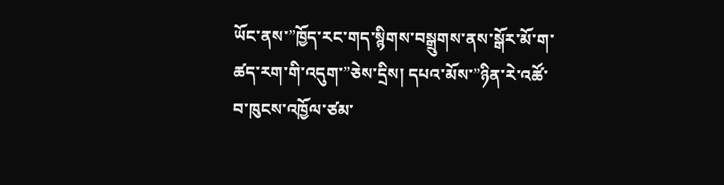ཡོང་ནས་”ཁྱོད་རང་གད་སྙིགས་བསྒྲུགས་ནས་སྒོར་མོ་ག་ཚད་རག་གི་འདུག་”ཅེས་དྲིས། དཔའ་མོས་”ཉིན་རེ་འཚོ་བ་ཁུངས་འཁྱོལ་ཙམ་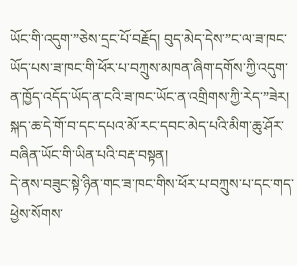ཡོང་གི་འདུག་”ཅེས་དྲང་པོ་བརྗོད། བུད་མེད་དེས་”ང་ལ་ཟ་ཁང་ཡོད་པས་ཟ་ཁང་གི་ཕོར་པ་བཀྲུས་མཁན་ཞིག་དགོས་ཀྱི་འདུག་ན་ཁྱོད་འདོད་ཡོད་ན་ངའི་ཟ་ཁང་ཡོང་ན་འགྲིགས་ཀྱི་རེད་”ཟེར། སྐད་ཆ་དེ་གོ་བ་དང་དཔའ་མོ་རང་དབང་མེད་པའི་མིག་ཆུ་ཤོར་བཞིན་ཡོང་གི་ཡིན་པའི་བརྡ་བསྟན།
དེ་ནས་བཟུང་སྟེ་ཉིན་གང་ཟ་ཁང་གིས་ཕོར་པ་བཀྲུས་པ་དང་གད་ཕྱེས་སོགས་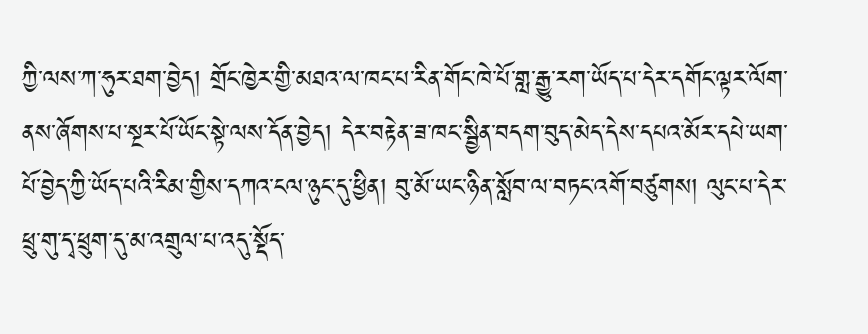ཀྱི་ལས་ཀ་ཧུར་ཐག་བྱེད། གྲོང་ཁྱེར་གྱི་མཐའ་ལ་ཁང་པ་རིན་གོང་ཁེ་པོ་གླ་རྒྱུ་རག་ཡོད་པ་དེར་དགོང་ལྟར་ལོག་ནས་ཞོགས་པ་སྔར་པོ་ཡོང་སྟེ་ལས་དོན་བྱེད། དེར་བརྟེན་ཟ་ཁང་སྦྱིན་བདག་བུད་མེད་དེས་དཔའ་མོར་དཔེ་ཡག་པོ་བྱེད་ཀྱི་ཡོད་པའི་རིམ་གྱིས་དཀའ་ངལ་ཉུང་དུ་ཕྱིན། བུ་མོ་ཡང་ཉིན་སློབ་ལ་བཏང་འགོ་བཙུགས། ལུང་པ་དེར་ཕྲུ་གུ་དྭ་ཕྲུག་དུ་མ་འགྲུལ་པ་འདུ་སྡོད་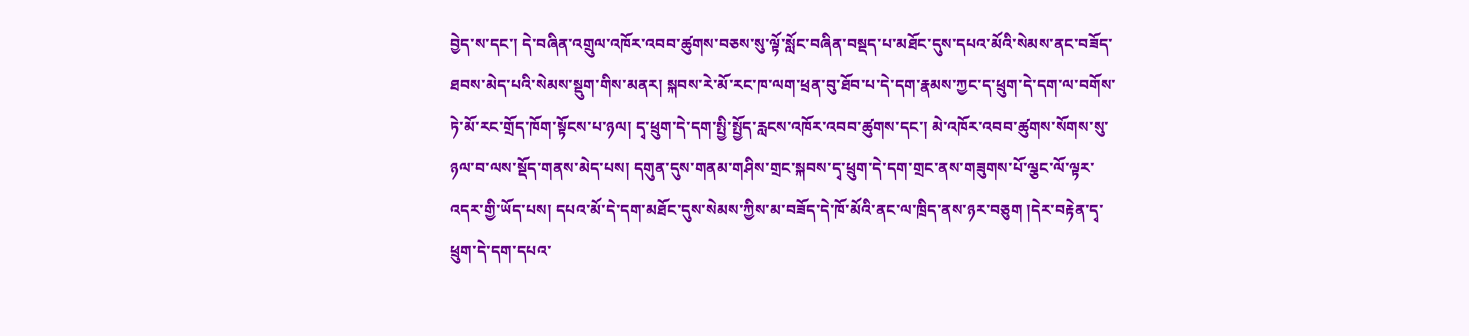བྱེད་ས་དང་། དེ་བཞིན་འགྲུལ་འཁོར་འབབ་ཚུགས་བཅས་སུ་ལྟོ་སློང་བཞིན་བསྡད་པ་མཐོང་དུས་དཔའ་མོའི་སེམས་ནང་བཟོད་ཐབས་མེད་པའི་སེམས་སྡུག་གིས་མནར། སྐབས་རེ་མོ་རང་ཁ་ལག་ཕྲན་བུ་ཐོབ་པ་དེ་དག་རྣམས་ཀྱང་ད་ཕྲུག་དེ་དག་ལ་བགོས་ཏེ་མོ་རང་གྲོད་ཁོག་སྟོངས་པ་ཉལ། དྭ་ཕྲུག་དེ་དག་སྤྱི་སྤྱོད་རླངས་འཁོར་འབབ་ཚུགས་དང་། མེ་འཁོར་འབབ་ཚུགས་སོགས་སུ་ཉལ་བ་ལས་སྡོད་གནས་མེད་པས། དགུན་དུས་གནམ་གཤིས་གྲང་སྐབས་དྭ་ཕྲུག་དེ་དག་གྲང་ནས་གཟུགས་པོ་ལྕང་ལོ་ལྟར་འདར་གྱི་ཡོད་པས། དཔའ་མོ་དེ་དག་མཐོང་དུས་སེམས་ཀྱིས་མ་བཟོད་དེ་ཁོ་མོའི་ནང་ལ་ཁྲིད་ནས་ཉར་བཅུག །དེར་བརྟེན་དྭ་ཕྲུག་དེ་དག་དཔའ་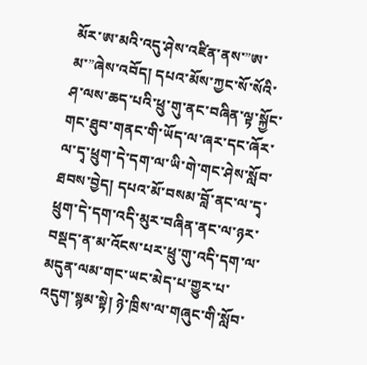མོར་ཨ་མའི་འདུ་ཤེས་འཛིན་ནས་”ཨ་མ་”ཞེས་འབོད། དཔའ་མོས་ཀྱང་སོ་སོའི་ཤ་ལས་ཆད་པའི་ཕྲུ་གུ་ནང་བཞིན་ལྟ་སྐྱོང་གང་ཐུབ་གནང་གི་ཡོད་ལ་ཞར་དང་ཞོར་ལ་དྭ་ཕྲུག་དེ་དག་ལ་ཡི་གེ་གང་ཤེས་སློབ་ཐབས་བྱེད། དཔའ་མོ་བསམ་བློ་ནང་ལ་དྭ་ཕྲུག་དེ་དག་འདི་མུར་བཞིན་ནང་ལ་ཉར་བསྡད་ན་མ་འོངས་པར་ཕྲུ་གུ་འདི་དག་ལ་མདུན་ལམ་གང་ཡང་མེད་པ་གྱུར་པ་འདུག་སྙམ་སྟེ། ཉེ་ཁྲིས་ལ་གཞུང་གི་སློབ་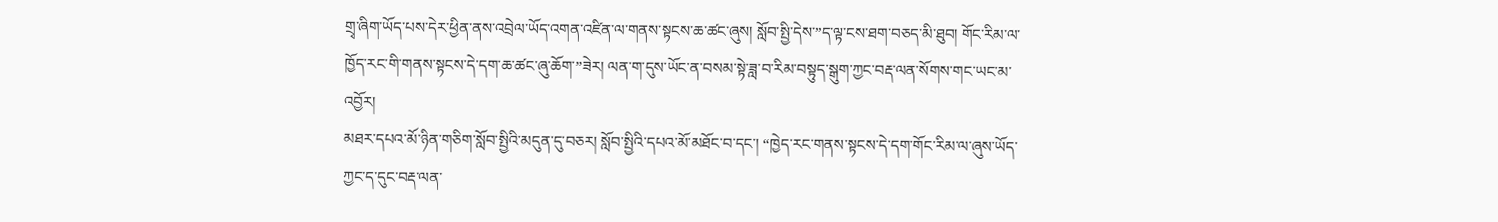གྲྭ་ཞིག་ཡོད་པས་དེར་ཕྱིན་ནས་འབྲེལ་ཡོད་འགན་འཛིན་ལ་གནས་སྟངས་ཆ་ཚང་ཞུས། སློབ་སྤྱི་དེས་”ད་ལྟ་ངས་ཐག་བཅད་མི་ཐུབ། གོང་རིམ་ལ་ཁྱོད་རང་གི་གནས་སྟངས་དེ་དག་ཆ་ཚང་ཞུ་ཆོག་”ཟེར། ལན་ག་དུས་ཡོང་ན་བསམ་སྟེ་ཟླ་བ་རིམ་བསྟུད་སྒུག་ཀྱང་བརྡ་ལན་སོགས་གང་ཡང་མ་འབྱོར།
མཐར་དཔའ་མོ་ཉིན་གཅིག་སློབ་སྤྱིའི་མདུན་དུ་བཅར། སློབ་སྤྱིའི་དཔའ་མོ་མཐོང་བ་དང་། “ཁྱེད་རང་གནས་སྟངས་དེ་དག་གོང་རིམ་ལ་ཞུས་ཡོད་ཀྱང་ད་དུང་བརྡ་ལན་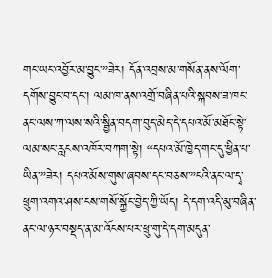གང་ཡང་འབྱོར་མ་བྱུང་”ཟེར། དོན་འབྲས་མ་གསོན་ནས་ལོག་དགོས་བྱུང་བ་དང་། ལམ་ཁ་ནས་འགྲོ་བཞིན་པའི་སྐབས་ཟ་ཁང་ནང་ལས་ཀ་ལས་སའི་སྦྱིན་བདག་བུད་མེད་དེ་དཔའ་མོ་མཐོང་སྟེ་ལམ་སང་རླངས་འཁོར་བཀག་སྟེ། “དཔའ་མོ་ཁྱེད་གང་དུ་ཕྱིན་པ་ཡིན་”ཟེར། དཔའ་མོས་གུས་ཞབས་དང་བཅས་”ངའི་ནང་ལ་དྭ་ཕྲུག་འགའ་ཤས་ངས་གསོ་སྐྱོང་བྱེད་ཀྱི་ཡོད། དེ་དག་འདི་མུ་བཞིན་ནང་ལ་ཉར་བསྡད་ན་མ་འོངས་པར་ཕྲུ་གུ་དེ་དག་མདུན་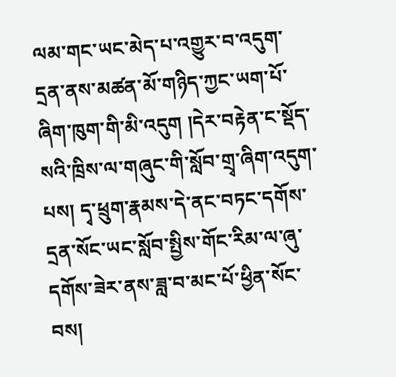ལམ་གང་ཡང་མེད་པ་འགྱུར་བ་འདུག་དྲན་ནས་མཚན་མོ་གཉིད་ཀྱང་ཡག་པོ་ཞིག་ཁུག་གི་མི་འདུག །དེར་བརྟེན་ང་སྡོད་སའི་ཁྲིས་ལ་གཞུང་གི་སློབ་གྲྭ་ཞིག་འདུག་པས། དྭ་ཕྲུག་རྣམས་དེ་ནང་བཏང་དགོས་དྲན་སོང་ཡང་སློབ་སྤྱིས་གོང་རིམ་ལ་ཞུ་དགོས་ཟེར་ནས་ཟླ་བ་མང་པོ་ཕྱིན་སོང་བས།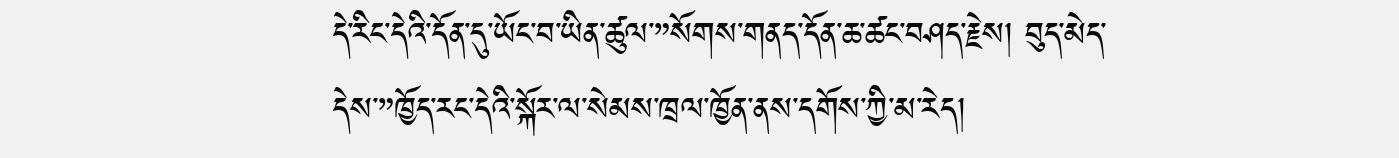དེ་རིང་དེའི་དོན་དུ་ཡོང་བ་ཡིན་ཚུལ་”སོགས་གནད་དོན་ཆ་ཚང་བཤད་རྗེས། བུད་མེད་དེས་”ཁྱོད་རང་དེའི་སྐོར་ལ་སེམས་ཁྲལ་ཁྱོན་ནས་དགོས་ཀྱི་མ་རེད།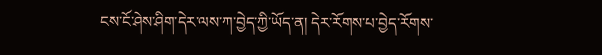ངས་ངོ་ཤེས་ཤིག་དེར་ལས་ཀ་བྱེད་ཀྱི་ཡོད་ན། དེར་རོགས་པ་བྱེད་རོགས་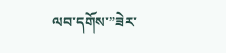ལབ་དགོས་”ཟེར་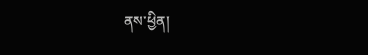ནས་ཕྱིན།